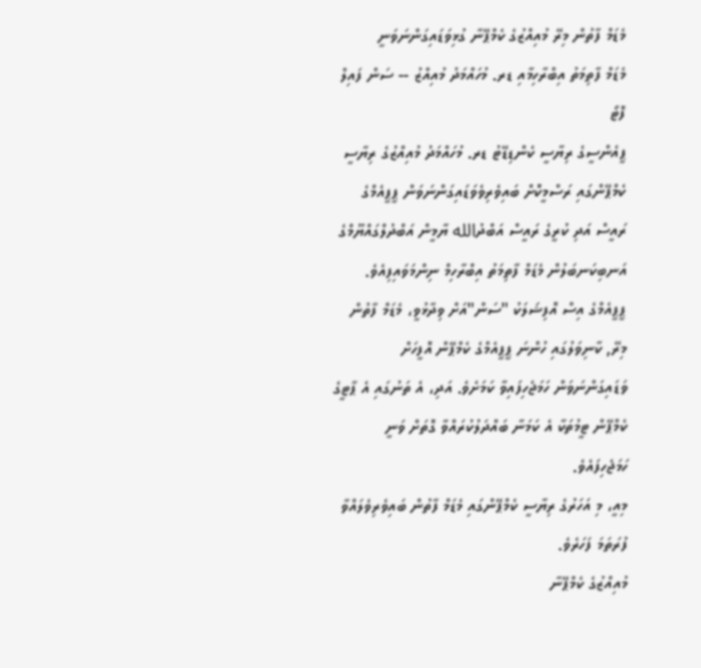މެޑަމް ފާތުން މިރޭ މުއިއްޒުގެ ކެމްޕޭނާ ގުޅިވަޑައިގަންނަވަނީ
މެޑަމް ފާތިމަތު އިބްރާހިމާއި ޑރ. މުހައްމަދު މުއިއްޒު -- ސަން ފައިލް ފޮޓޯ
ޕީއެންސީގެ ރިޔާސީ ކެންޑިޑޭޓު ޑރ. މުހައްމަދު މުއިއްޒުގެ ރިޔާސީ ކެމްޕޭންގައި ރަސްމީކޮށް ބައިވެރިވެވަޑައިގަންނަވަން ޕީޕީއެމްގެ ރައީސް އަދި ކުރީގެ ރައީސް އަބްދުالله ޔާމީން އަބްދުލްގައްޔޫމްގެ އަނބިކަނބަލުން މެޑަމް ފާތިމަތު އިބްރާހިމް ނިންމަވައިފިއެވެ.
ޕީޕީއެމްގެ އިސް އޮފިޝަލަކު "ސަން"އަށް ވިދާޅުވީ، މެޑަމް ފާތުން މިރޭ, ކާނިވަލުގައި ހުންނަ ޕީޕީއެމްގެ ކެމްޕޭން އޮފީހަށް ވަޑައިގަންނަވަން ހަމަޖެހިފައިވާ ކަމަށެވެ. އަދި، އެ ތަނުގައި އެ ޕާޓީގެ ކެމްޕޭން ޓީމުތަކާ އެ ކަމަނާ ބައްދަލުކުރައްވާ ގޮތަށް ވަނީ ހަމަޖެހިފައެވެ.
މިއީ، މި އަހަރުގެ ރިޔާސީ ކެމްޕޭންގައި މެޑަމް ފާތުން ބައިވެރިވެލައްވާ ފުރަތަމަ ފަހަރެވެ.
މުއިއްޒުގެ ކެމްޕޭނާ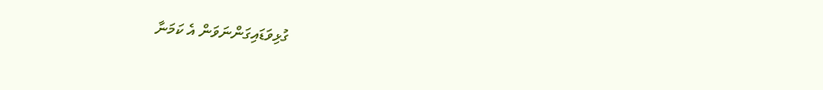ގުޅިވަޑައިގަންނަވަން އެ ކަމަނާ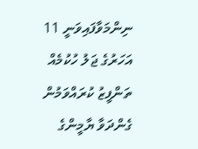ނިންމަވާފައިވަނީ 11 އަހަރުގެ ޖަލު ހުކުމެއް ތަންފީޒު ކުރައްވަމުން ގެންދަވާ ޔާމީންގެ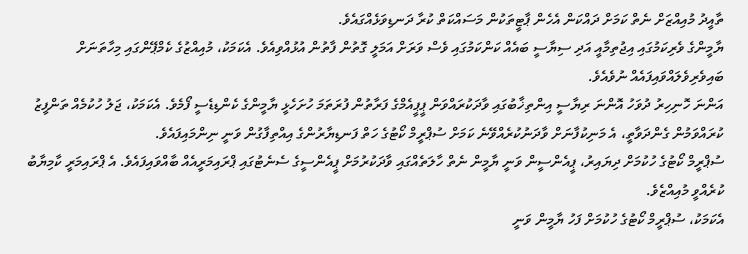ތާއީދު މުއިއްޒަށް ނެތް ކަމަށް ދައްކަން އެހެން ޕާޓީތަކުން މަސައްކަތް ކުރާ ދަނޑިވަޅެއްގައެވެ.
ޔާމީންގެ ވެރިކަމުގައި އިޖުތިމާއީ އަދި ސިޔާސީ ބައެއް ކަންކަމުގައި ވެސް ވަރަށް އަމަލީ ގޮތުން ފާތުން އުޅުއްވިއެވެ. އެކަމަކު، މުއިއްޒުގެ ކެމްޕޭންގައި މިހާތަނަށް ބައިވެރިވެލައްވައިފައެއް ނުވެއެވެ.
އަންނަ ހޮނިހިރު ދުވަހު އޮންނަ ރިޔާސީ އިންތިޚާބުގައި ވާދަކުރައްވަން ޕީޕީއެމްގެ ފަރާތުން ފުރަތަމަ ހުށަހެޅީ ޔާމީންގެ ކެންޑިޑެސީ ފޯމެވެ. އެކަމަކު، ޖަލު ހުކުމެއް ތަންފީޒު ކުރައްވަމުން ގެންދަވާތީ، އެ މަނިކުފާނަށް ވާދަނުކުރެއްވޭނެ ކަމަށް ސުޕްރީމް ކޯޓުގެ ހަތް ފަނޑިޔާރުންގެ އިއްތިފާގުން ވަނީ ނިންމައިފައެވެ.
ސުޕްރީމް ކޯޓުގެ ހުކުމަށް ދިޔައިރު، ޕީއެންސީން ވަނީ ޔާމީން ނެތް ހާލަތެއްގައި ވާދަކުރުމަށް ޕީއެންސީގެ ސެނެޓުގައި ޕްރައިމަރީއެއް ބާއްވައިފައެވެ. އެ ޕްރައިމަރީ ކާމިޔާބު ކުރެއްވީ މުއިއްޒެވެ.
އެކަމަކު، ސުޕްރީމް ކޯޓުގެ ހުކުމަށް ފަހު ޔާމީން ވަނީ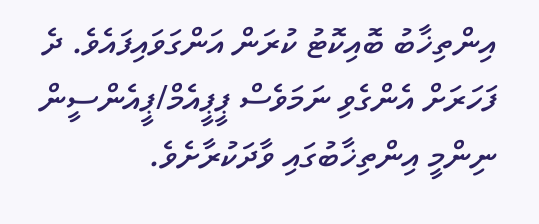އިންތިޚާބު ބޮއިކޮޓު ކުރަން އަންގަވައިފައެވެ. ދެ ފަހަރަށް އެންގެވި ނަމަވެސް ޕީޕީއެމް/ޕީއެންސީން ނިންމީ އިންތިޚާބުގައި ވާދަކުރާށެވެ.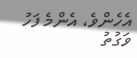އެހެންވެ، އެންމެ ފަހު ވަގުތު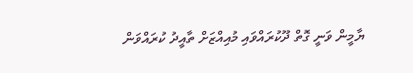ޔާމީން ވަނީ ގޮތް ދޫކުރައްވައި މުއިއްޒަށް ތާއީދު ކުރައްވަން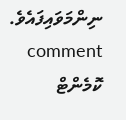ނިންމަވައިފައެވެ.
comment ކޮމެންޓް